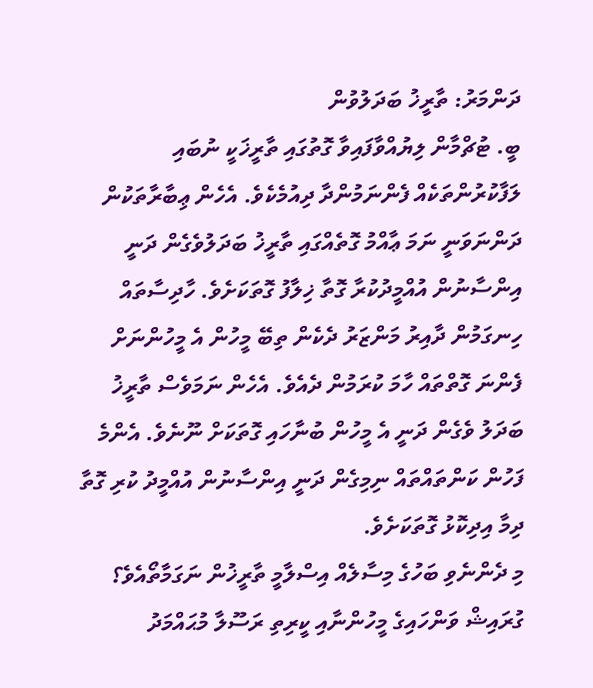ދަންމަރު: ތާރީޚު ބަދަލުވުން
ބީ. ޓުޗްމާން ލިޔުއްވާފައިވާ ގޮތުގައި ތާރީޚަކީ ނުބައި ލަފާކުރުންތަކެއް ފެންނަމުންދާ ދިއުމެކެވެ. އެހެން ޢިބާރާތަކުން ދަންނަވަނީ ނަމަ ޢާއްމު ގޮތެއްގައި ތާރީޚު ބަދަލުވެގެން ދަނީ އިންސާނުން އުއްމީދުކުރާ ގޮތާ ޚިލާފު ގޮތަކަށެވެ. ހާދިސާތައް ހިނގަމުން ދާއިރު މަންޒަރު ދެކެން ތިބޭ މީހުން އެ މީހުންނަށް ފެންނަ ގޮތްތައް ހާމަ ކުރަމުން ދެއެވެ. އެހެން ނަމަވެސް ތާރީޚު ބަދަލު ވެގެން ދަނީ އެ މީހުން ބުނާހައި ގޮތަކަށް ނޫނެވެ. އެންމެ ފަހުން ކަންތައްތައް ނިމިގެން ދަނީ އިންސާނުން އުއްމީދު ކުރި ގޮތާ ދިމާ އިދިކޮޅު ގޮތަކަށެވެ.
މި ދެންނެވި ބަހުގެ މިސާލެއް އިސްލާމީ ތާރީޚުން ނަގަމާތޯއެވެ؟ ގުރައިޝް ވަންހައިގެ މީހުންނާއި ކީރިތި ރަސޫލާ މުޙައްމަދު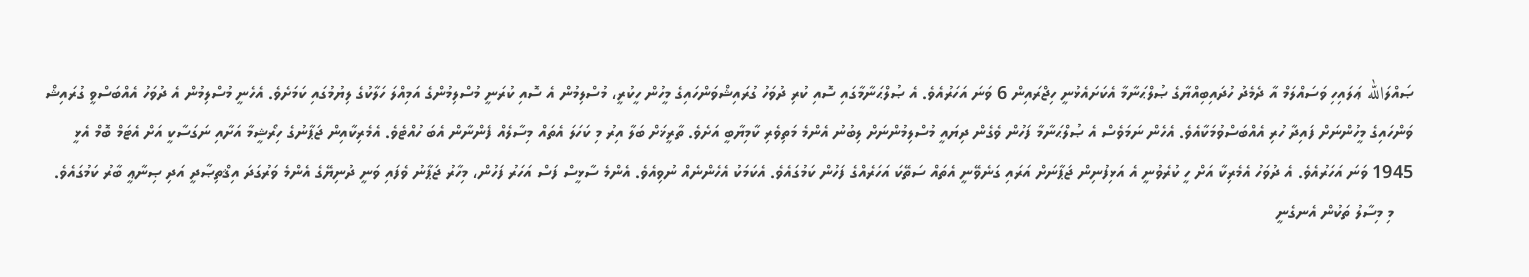ޞައްލަالله ޢަލައިހި ވަސައްލަމް އާ ދެމެދު ހުދައިބިއްޔާގެ ޞުލްޙަނާމާ އެކަށައެޅުނީ ހިޖްރައިން 6 ވަނަ އަހަރުއެވެ. އެ ޞުލްޙަނާމާގައި ސޮއި ކުރި ދުވަހު ގުރައިޝްވަންހައިގެ މީހުން ހީކުރީ، މުސްލިމުން އެ ސޮއި ކުރަނީ މުސްލިމުންގެ އަމިއްލަ ހަލާކުގެ ލިޔުމުގައި ކަމަށެވެ. އެހެނީ މުސްލިމުން އެ ދުވަހު އެއްބަސްވީ ގުރައިޝް ވަންހައިގެ މީހުންނަށް ފައިދާ ހުރި އެއްބަސްވުމަކާއެވެ. އެހެން ނަމަވެސް އެ ޞުލްޙަނާމާ ފަހުން ވެގެން ދިޔައީ މުސްލިމުންނަށް ލިބުނު އެންމެ މަތިވެރި ކާމިޔާބީ އަށެވެ. ތާރީޚަށް ބަލާ އިރު މި ކަހަލަ އެތައް މިސާލެއް ފެންނާން އެބަ ހުއްޓެވެ. އެމެރިކާއިން ޖަޕާނުގެ ހިރޯޝީމާ އަށާއި ނަގަސާކީ އަށް އެޓަމް ބޮމް އެޅީ 1945 ވަނަ އަހަރުއެވެ. އެ ދުވަހު އެމެރިކާ އަށް ހީ ކުރެވުނީ އެ އަޅިފުނިން ޖަޕާނަށް އަރައި ގަނެވޭނީ އެތައް ސަތޭކަ އަހަރެއްގެ ފަހުން ކަމުގައެވެ. އެކަމަކު އެހެންނެއް ނުވިއެވެ. އެންމެ ސާޅީސް ފަސް އަހަރު ފަހުން، މިހާރު ޖަޕާނު ވެފައި ވަނީ ދުނިޔޭގެ އެންމެ ވަރުގަދަ އިޤްތިޞާދީ އަދި ޞިނާޢީ ބާރު ކަމުގައެވެ.
    މި މިސާލު ތަކުން އެނގެނީ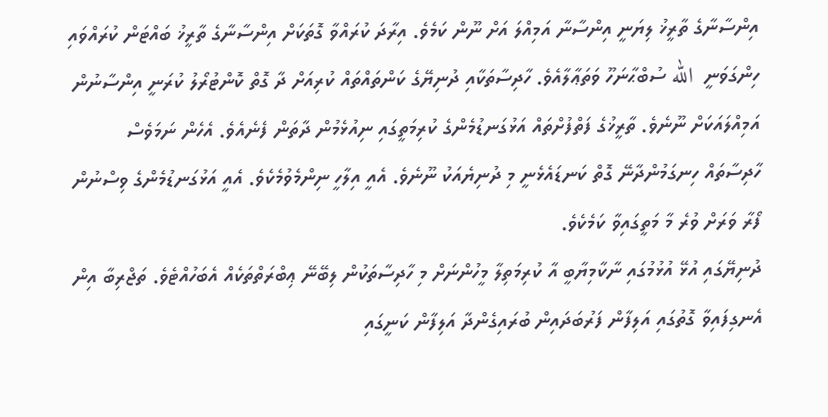އިންސާނާގެ ތާރީޚު ލިޔަނީ އިންސާނާ އަމިއްލަ އަށް ނޫން ކަމެވެ. އިރާދަ ކުރައްވާ ގޮތަކަށް އިންސާނާގެ ތާރީޚު ބައްޓަން ކުރައްވައި ހިންގަވަނީ  الله ސުބްޙާނަހޫ ވަތަޢާލާއެވެ. ހާދިސާތަކާއި ދުނިޔޭގެ ކަންތައްތައް ކުރިއަށް ދާ ގޮތް ކޮންޓުރޯލު ކުރަނީ އިންސާނުން އަމިއްލައަކަށް ނޫނެވެ. ތާރީޚުގެ ފަތްފުށްތައް އަޅުގަނޑުމެންގެ ކުރިމަތީގައި ނިއުޅެމުން ދާތަން ފެނެއެވެ. އެހެން ނަމަވެސް ހާދިސާތައް ހިނގަމުންދާނޭ ގޮތް ކަނޑައެޅެނީ މި ދުނިޔެއަކު ނޫނެވެ. އެއީ އިލާހީ ނިންމެވުމެކެވެ. އެއީ އަޅުގަނޑުމެންގެ ވިސްނުން ފޯރާ ވަރަށް ވުރެ މާ މަތީގައިވާ ކަމެކެވެ.
ދުނިޔޭގައި އުޅޭ އުޅުމުގައި ނާކާމިޔާބީ އާ ކުރިމަތިލާ މީހުންނަށް މި ހާދިސާތަކުން ލިބޭނޭ ޢިބްރަތްތަކެއް އެބަހުއްޓެވެ. ތަޖްރިބާ އިން އެނގިފައިވާ ގޮތުގައި އަލިފާން ފަރުބަދައިން ބުރައިގެންދާ އަލިފާން ކަނީގައި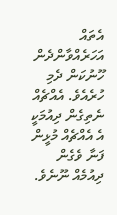އެތައް އަހަރެއްވާންދެން ހޫނުކަން ދެމި ހުރެއެވެ. އެއްޗެއް ނެތިގެން ދިއުމަކީ އެ އެއްޗެއް މުޅީން ފަނާ ވެގެން ދިއުމެއް ނޫނެވެ.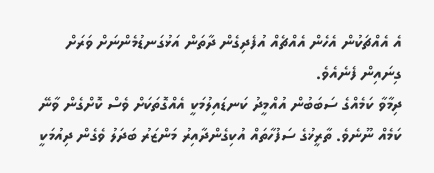އެ އެއްޗަކުން އެހެން އެއްޗެއް އުފެދިގެން ދާތަން އަޅުގަނޑުމެންނަށް ވަރަށް ގިނައިން ފެނެއެވެ.
ދިމާވާ ކަމެއްގެ ސަބަބުން އުއްމީދު ކަނޑައިލުމަކީ އެއްގޮތަކަށް ވެސް ކޮށްގެން ވާނޭ ކަމެއް ނޫނެވެ. ތާރީޚުގެ ސަފުހާތައް އުކިގެންދާއިރު މަންޒަރު ބަދަލު ވެގެން ދިއުމަކީ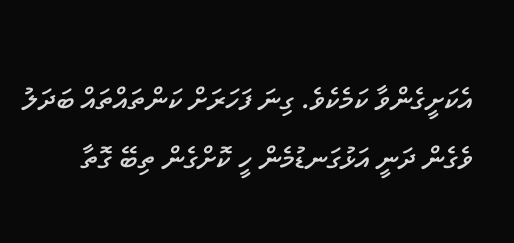އެކަށީގެންވާ ކަމެކެވެ. ގިނަ ފަހަރަށް ކަންތައްތައް ބަދަލު ވެގެން ދަނީ އަޅުގަނޑުމެން ހީ ކޮށްގެން ތިބޭ ގޮތާ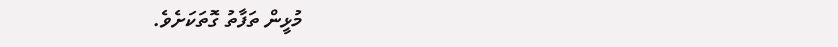މުޅީން ތަފާތު ގޮތަކަށެވެ.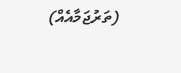(ތަރުޖަމާއެއް)